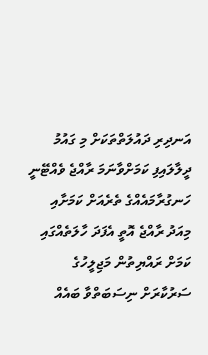އަނދިރި ދައުލަތްތަކަށް މި ގައުމު ދީލާލައިފި ކަމަށްވާނަމަ ރާއްޖެ ވެއްޓޭނީ ހަނގުރާމައެއްގެ ތެރެއަށް ކަމަށާއި މިއަދު ރާއްޖެ އޮތީ އެފަދަ ހާލަތެއްގައި ކަމަށް ރައްޔިތުން މަޖިލީހުގެ ސަރުކާރަށް ނިސަބަތްވާ ބައެއް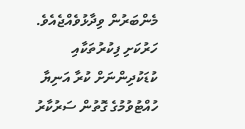މެންބަރުން ވިދާޅުވެއްޖެއެވެ.
ހަރުކަށި ފިކުރުތަކާއި ކުޑަކުދިންނަށް ކުރާ އަނިޔާ ހުއްޓުވުމުގެ ގޮތުން ސަރުކާރު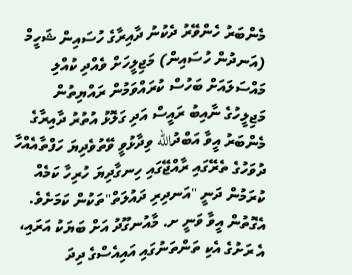މެންބަރު ހެންވޭރު ދެކުނު ދާއިރާގެ ހުސައިން ޝަހީމް (އަނދުން ހުސައިން) މަޖިލީހަށް ވެއްދި ކުއްލި މައްސަލައަށް ބަހުސް ކުރައްވަމުން ރައްޔިތުން މަޖިލީހުގެ ނާއިބު ރައީސް އަދި ގަލޮޅު އުތުރު ދާއިރާގެ މެންބަރު އީވާ އަބްދުالله ވިދާޅުވީ ވޭތުވެދިޔަ ހަފްތާއެއްހާ ދުވަހުގެ ތެރޭގައި ރާއްޖޭގައި ހިނގާދިޔަ ހުރިހާ ކަމެއް ކުރަމުން ދަނީ "އަނދިރި ދައުލަތް"ތަކުން ކަމަށެވެ.
އެގޮތުން އީވާ ވަނީ ށ. މާއުނގޫދު އަށް ބަޔަކު އަރައި، އެ ރަށުގެ އެކި ތަންތަނުގައި އައިއެސްގެ ދިދަ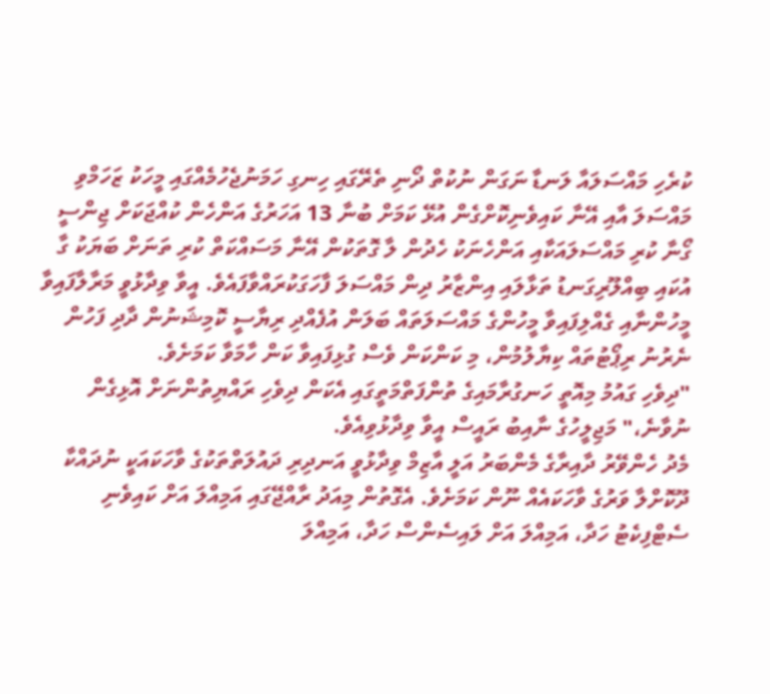ކުރެހި މައްސަލައާ ލަނޑާ ނަގަން ނުކުތް ދޯނި ތެރޭގައި ހިނގި ހަމަނުޖެހުމެއްގައި މީހަކު ޒަހަމްވި މައްސަލަ އާއި އޭނާ ކައިވެނިކޮށްގެން އުޅޭ ކަމަށް ބުނާ 13 އަހަރުގެ އަންހެން ކުއްޖަކަށް ޖިންސީ ގޯނާ ކުރި މައްސަލައަކާއި އަންހެނަކު ހެދުން ލާ ގޮތަކުން އޭނާ މަސައްކަތް ކުރި ތަނަށް ބަޔަކު ގާ އުކައި ބިއްލޫރިގަނޑު ތަޅާލައި އިންޒާރު ދިން މައްސަލަ ފާހަގަކުރައްވާފައެވެ. އީވާ ވިދާޅުވީ މަރާލާފައިވާ މީހުންނާއި ގެއްލިފައިވާ މީހުންގެ މައްސަލަތައް ބަލަން އުފެއްދި ރިޔާސީ ކޮމިޝަނުން ދާދި ފަހުން ނެރުނު ރިޕޯޓުތައް ކިޔާލުމުން، މި ކަންކަން ވެސް ގުޅިފައިވާ ކަން ހާމަވާ ކަމަށެވެ.
"ދިވެހި ގައުމު މިއޮތީ ހަނގުރާމައިގެ ތުންފަތްމަތީގައި އެކަން ދިވެހި ރައްޔިތުންނަށް އޮޅިގެން ނުވާނެ،" މަޖިލީހުގެ ނާއިބު ރައީސް އީވާ ވިދާޅުވިއެވެ.
މެދު ހެންވޭރު ދާއިރާގެ މެންބަރު އަލީ އާޒިމް ވިދާޅުވީ އަނދިރި ދައުލަތްތަކުގެ ވާހަކައަކީ ނުދައްކާ ދޫކޮށްލާ ވަރުގެ ވާހަކައެއް ނޫން ކަމަށެވެ. އެގޮތުން މިއަދު ރާއްޖޭގައި އަމިއްލަ އަށް ކައިވެނި ސެޓްފިކެޓު ހަދާ، އަމިއްލަ އަށް ލައިސެންސް ހަދާ، އަމިއްލަ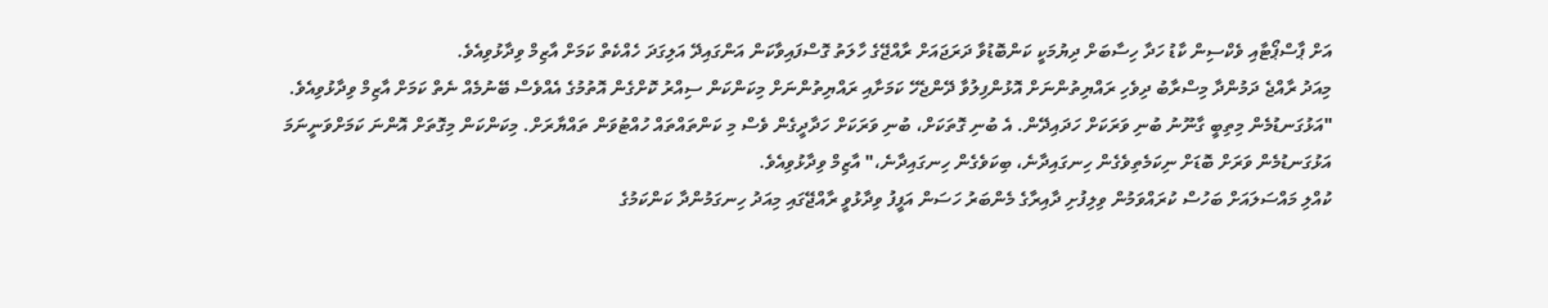އަށް ޕާސްޕޯޓާއި ވެކްސިން ކާޑު ހަދާ ހިސާބަށް ދިޔުމަކީ ކަންބޮޑުވާ ދަރަޖައަށް ރާއްޖޭގެ ހާލަތު ގޮސްފައިވާކަން އަންގައިދޭ އަލިގަދަ ހެއްކެތް ކަމަށް އާޒިމް ވިދާޅުވިއެވެ.
މިއަދު ރާއްޖެ ދަމުންދާ މިސްރާބު ދިވެހި ރައްޔިތުންނަށް އޮޅުންފިލުވާ ދޭންޖެހޭ ކަމަށާއި ރައްޔިތުންނަށް މިކަންކަން ސިއްރު ކޮށްގެން އޮތުމުގެ އެއްވެސް ބޭނުމެއް ނެތް ކަމަށް އާޒިމް ވިދާޅުވިއެވެ.
"އަޅުގަނޑުމެން މިތިބީ ގާނޫނު ބުނި ވަރަކަށް ހަދައިދޭން. އެ ބުނި ގޮތަކަށް، ބުނި ވަރަކަށް ހަދާދީގެން ވެސް މި ކަންތައްތައް ހުއްޓުވަން ތައްޔާރަށް. މިކަންކަން މިގޮތަށް އޮންނަ ކަމަށްވަނީނަމަ އަޅުގަނޑުމެން ވަރަށް ބޮޑަށް ނިކަމެތިވެގެން ހިނގައިދާނެ، ބިކަވެގެން ހިނގައިދާނެ،" އާޒިމް ވިދާޅުވިއެވެ.
ކުއްލި މައްސަލައަށް ބަހުސް ކުރައްވަމުން ވިލިފުށި ދާއިރާގެ މެންބަރު ހަސަން އަފީފު ވިދާޅުވީ ރާއްޖޭގައި މިއަދު ހިނގަމުންދާ ކަންކަމުގެ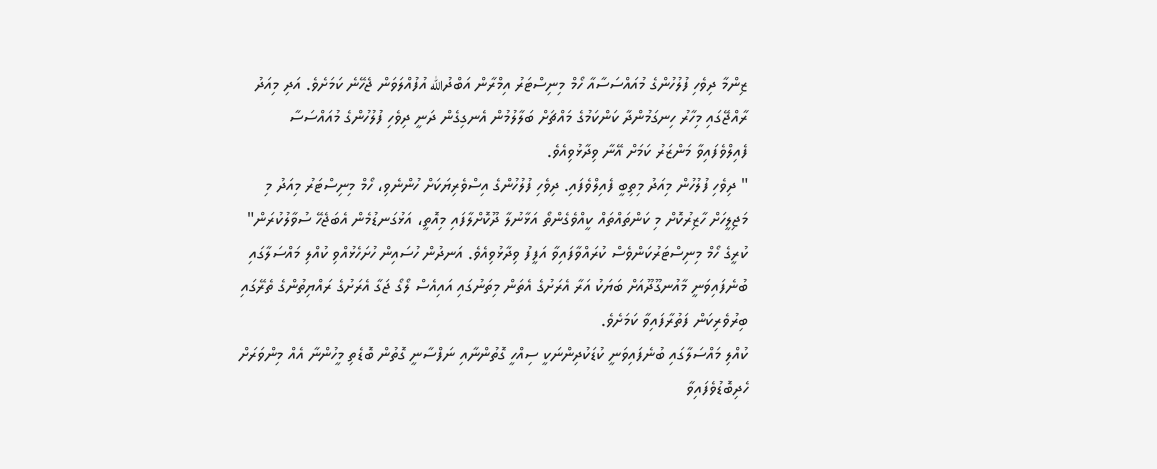ޒިންމާ ދިވެހި ފުލުހުންގެ މުއައްސަސާއާ ހޯމް މިނިސްޓަރު އިމްރާން އަބްދުالله އުފުއްލަވަން ޖެހޭނެ ކަމަށެވެ. އަދި މިއަދު ރާއްޖޭގައި މިހާރު ހިނގަމުންދާ ކަންކަމުގެ މައްޗަށް ބަލާލުމުން އެނގިގެން ދަނީ ދިވެހި ފުލުހުންގެ މުއައްސަސާ ފެއިލްވެފައިވާ މަންޒަރު ކަމަށް އޭނާ ވިދާޅުވިއެވެ.
" ދިވެހި ފުލުހުން މިއަދު މިތިބީ ފެއިލްވެފައި. ދިވެހި ފުލުހުންގެ އިސްވެރިޔަކަށް ހުންނެވި، ހޯމް މިނިސްޓަރު މިއަދު މި މަޖިލީހަށް ހާޒިރުކޮށް މި ކަންތައްތައް ކީއްވެގެންތޯ އަޅާނުލާ ދޫކޮށްލާފައި މިއޮތީ، އަޅުގަނޑުމެން އެބަޖެހޭ ސުވާލުކުރަން" ކުރީގެ ހޯމް މިނިސްޓަރުކަންވެސް ކުރައްވާފައިވާ އަފީފު ވިދާޅުވިއެވެ. އަނދުން ހުސައިން ހުށަހެޅުއްވި ކުއްލި މައްސަލާގައި ބުނެފައިވަނީ މާއުނގޫދޫއަށް ބަޔަކު އަރާ އެރަށުގެ އެތަން މިތަނުގައި އައިއެސް ލޯގޯ ޖަގާ އެރަށުގެ ރައްޔިތުންގެ ތެރޭގައި ބިރުވެރިކަން ފަތުރާފައިވާ ކަމަށެވެ.
ކުއްލި މައްސަލާގައި ބުނެފައިވަނީ ކުޑަކުދިންނަކީ ސިއްހީ ގޮތުންނާއި ނަފްސާނީ ގޮތުން ބޮޑެތި މީހުންނާ އެއް މިންވަރަށް ހެދިބޮޑުވެފައިވާ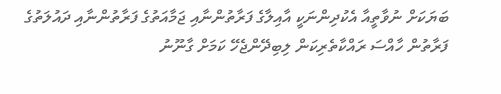ބަޔަކަށް ނުވާތީއާ އެކުދިންނަކީ އާއިލާގެ ފަރާތުންނާއި ޖަމާއަތުގެ ފަރާތުންނާއި ދައުލަތުގެ ފަރާތުން ހާއްސަ ރައްކާތެރިކަން ލިބިދޭންޖެހޭ ކަމަށް ގާނޫނު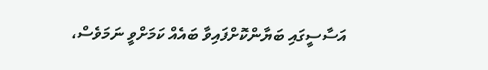އަސާސީގައި ބަޔާންކޮށްފައިވާ ބައެއް ކަމަށްވީ ނަމަވެސް،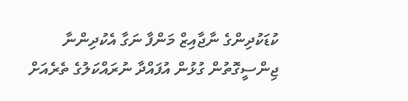ކުޑަކުދިންގެ ނާޖާއިޒް މަންފާ ނަގާ އެކުދިންނާ ޖިންސީގޮތުން ގުޅުން އުފައްދާ ނުރައްކަލުގެ ތެރެއަށް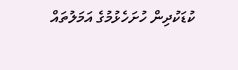ކުޑަކުދިން ހުށަހެޅުމުގެ އަމަލުތައް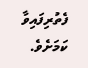ފެތުރިފައިވާ ކަމަށެވެ.